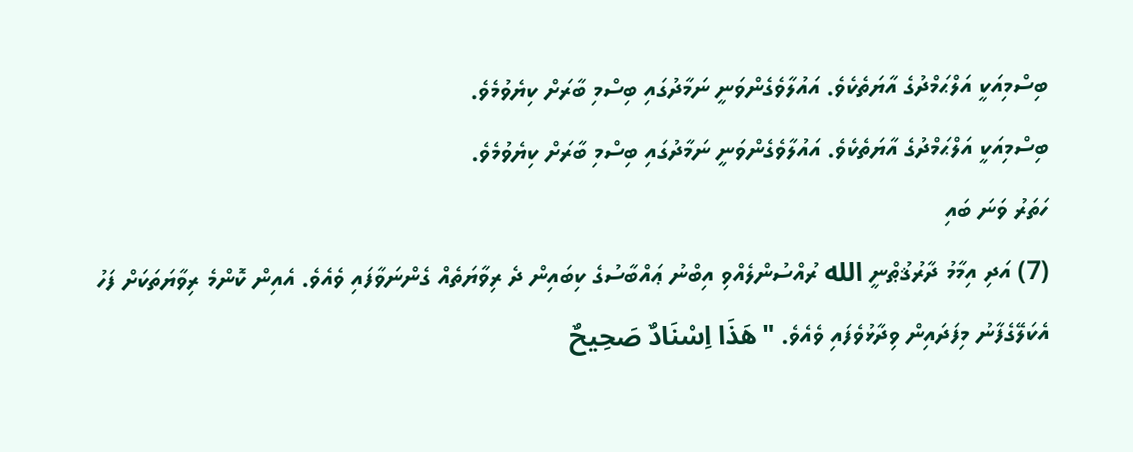ބިސްމިއަކީ އަލްޙަމްދުގެ އާޔަތެކެވެ. އައުލާވެގެންވަނީ ނަމާދުގައި ބިސްމި ބާރަށް ކިޔެވުމެވެ.
ބިސްމިއަކީ އަލްޙަމްދުގެ އާޔަތެކެވެ. އައުލާވެގެންވަނީ ނަމާދުގައި ބިސްމި ބާރަށް ކިޔެވުމެވެ.
ހަތަރު ވަނަ ބައި
(7) އަދި އިމާމު ދާރުޤުޠްނީ الله ރުއްސުންލެއްވި އިބްނު ޢައްބާސުގެ ކިބައިން ދެ ރިވާޔަތެއް ގެންނަވާފައި ވެއެވެ. އެއިން ކޮންމެ ރިވާޔަތަކަށް ފަހު އެކަލޭގެފާނު މިފަދައިން ވިދާޅުވެފައި ވެއެވެ. "هَذَا اِسْنَادٌ صَحِيحٌ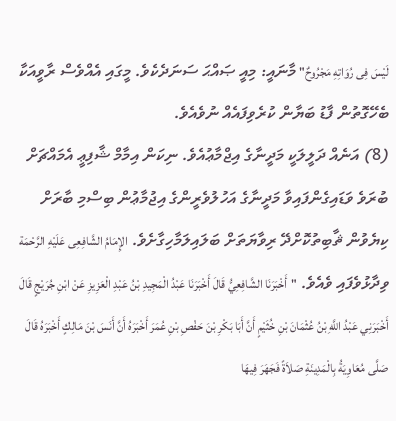لَيْسَ فِى رُوَاتِهِ مَجْرُوحٌ" މާނައީ: މިއީ ޞައްޙަ ސަނަދެކެވެ. މީގައި އެއްވެސް ރާވީއަކާ ބެހޭގޮތުން ފާޑު ބަޔާން ކުރެވިފައެއް ނުވެއެވެ.
(8) އަނެއް ދަލީލަކީ މަދީނާގެ އިޖްމާޢުއެވެ. ނިކަން އިމާމް ޝާފިޢީ އެމައްޗަށް ބުރަވެ ވަޑައިގެންފައިވާ މަދީނާގެ އަހުލުވެރީންގެ އިޖުމާޢުން ބިސްމި ބާރަށް ކިޔެވުން ޘާބިތުކޮށްދޭ ރިވާޔަތަށް ބަލައިލަމާހިގާށެވެ. الإِمَامُ الشَّافِعِى عَلَيْهِ الرَّحْمَة ވިދާޅުވެފައި ވެއެވެ. "أَخْبَرَنَا الشَّافِعِيُّ قَالَ أَخْبَرَنَا عَبْدُ الْمَجِيدِ بْنُ عَبْدِ الْعَزِيزِ عَنْ ابْنِ جُرَيْجٍ قَالَ أَخْبَرَنِي عَبْدُ اللَّهِ بْنُ عُثْمَانَ بْنِ خُثَيْمٍ أَنَّ أَبَا بَكْرِ بْنَ حَفْصِ بْنِ عُمَرَ أَخْبَرَهُ أَنَّ أَنَسَ بْنَ مَالِكٍ أَخْبَرَهُ قَالَ صَلَّى مُعَاوِيَةُ بِالْمَدِينَةِ صَلاَةً فَجَهَرَ فِيهَا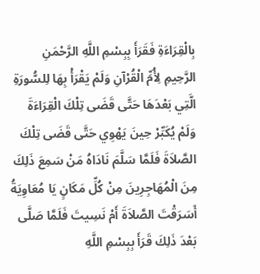بِالْقِرَاءَةِ فَقَرَأَ بِبِسْمِ اللَّهِ الرَّحْمَنِ الرَّحِيمِ لِأُمِّ الْقُرْآنِ وَلَمْ يَقْرَأْ بِهَا لِلسُّورَةِ الَّتِي بَعْدَهَا حَتَّى قَضَى تِلْكَ الْقِرَاءَةَ وَلَمْ يُكَبِّرْ حِينَ يَهْوِي حَتَّى قَضَى تِلْكَ الصَّلاَةَ فَلَمَّا سَلَّمَ نَادَاهُ مَنْ سَمِعَ ذَلِكَ مِنَ الْمُهَاجِرِينَ مِنْ كُلِّ مَكَانٍ يَا مُعَاوِيَةُ أَسَرَقْتَ الصَّلاَةَ أَمْ نَسِيتَ فَلَمَّا صَلَّى بَعْدَ ذَلِكَ قَرَأَ بِبِسْمِ اللَّهِ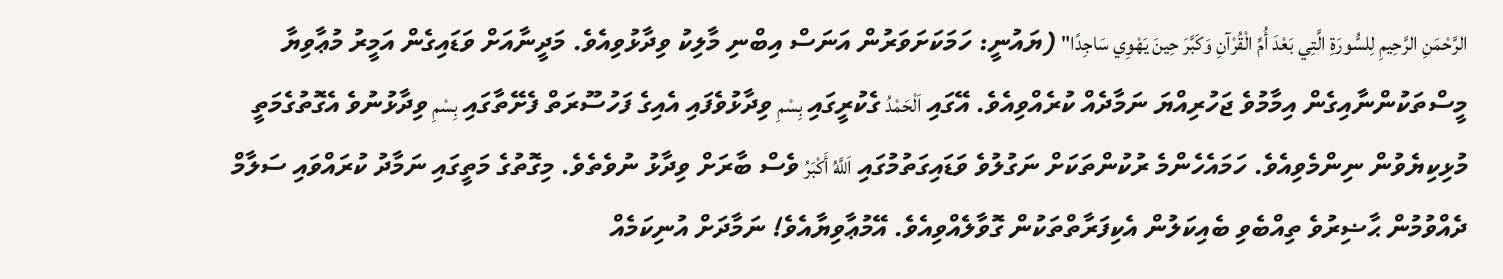الرَّحْمَنِ الرَّحِيمِ لِلسُّورَةِ الَّتِي بَعْدَ أُمِّ الْقُرْآنِ وَكَبَّرَ حِينَ يَهْوِي سَاجِدًا" (ޔައުނީ: ހަމަކަށަވަރުން އަނަސް އިބްނި މާލިކު ވިދާޅުވިއެވެ. މަދީނާއަށް ވަޑައިގެން އަމީރު މުޢާވިޔާ މީސްތަކުންނާއިގެން އިމާމުވެ ޖަހުރިއްޔަ ނަމާދެއް ކުރެއްވިއެވެ. އޭގައި اَلْحَمْدُ ގެކުރީގައި بِسْمِ ވިދާޅުވެފައި އެއިގެ ފަހުސޫރަތް ފެށޭތާގައި بِسْمِ ވިދާޅުނުވެ އެގޮތުގެމަތީ މުޅިކިޔެވުން ނިންމެވިއެވެ. ހަމައެހެންމެ ރުކުންތަކަށް ނަގުލުވެ ވަޑައިގަތުމުގައި اَللَّهُ أَكْبَرُ ވެސް ބާރަށް ވިދާޅު ނުވެތެވެ. މިގޮތުގެ މަތީގައި ނަމާދު ކުރައްވައި ސަލާމް ދެއްވުމުން ޙާޟިރުވެ ތިއްބެވި ބެއިކަލުން އެކިފަރާތްތަކުން ގޮވާލެއްވިއެވެ. އޭމުޢާވިޔާއެވެ! ނަމާދަށް އުނިކަމެއް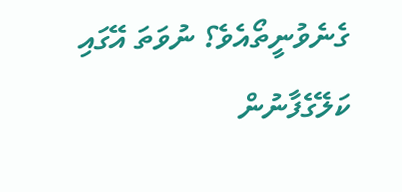ގެނެވުނީތޯއެވެ؟ ނުވަތަ އޭގައި ކަލޭގެފާނުން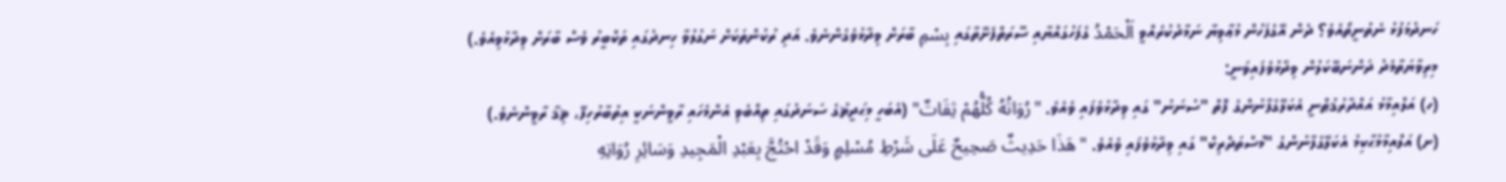ހަނދުމަފުޅު ނެތުނީތޯއެވެ؟ ދެން އޭގެފަހުން މުޢާވިޔާ ނަމާދުކުރެއްވީ اَلْحَمْدُ ގެފަހުގައްޔާއި ސޫރަތްފެށޭތާގައި بِسْمِ ބާރަށް ވިދާޅުވެގެންނެވެ. އަދި ރުކުންތަކަށް ނަގުލުވާ ހިނދުގައި ތަކްބީރު ވެސް ބާރަށް ވިދާޅުވިއެވެ.)
މިރިވާޔަތާމެދު ދަންނަބޭކަލުން ވިދާޅުވެފައިވަނީ:
(ހ) އަލްއިމާމު އައްދާރުޤުޠްނީ އެކަލޭގެފާނުންގެ ފޮތް "ސުނަނު" ގައި ވިދާޅުވެފައި ވެއެވެ. "رُوَاتُهُ كُلُّهُمْ ثِقَاتٌ" (އެބަހީ މިޙަދީޘުގެ ސަނަދުގައި ތިއްބެވި އެންމެހައި ރާވީންނަކީ އިތުބާރުހިފޭ، ޘިޤާ ރާވީންނެވެ.)
(ށ) އަލްއިމާމުޙާކިމު އެކަލޭގެފާނުންގެ "މުސްތަދްރިކް" ގައި ވިދާޅުވެފައި ވެއެވެ. "هَذَا حَدِيثٌ صَحِيحٌ عَلَى شَرْطِ مُسْلِمٍ وَقَدْ احْتُجَّ بِعَبْدِ الْمَجِيدِ وَسَائِرِ رُوَاتِهِ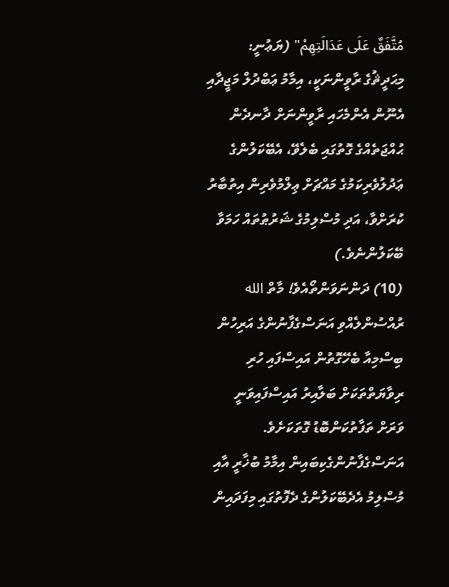مُتَّفَقٌ عَلَى عَدَالَتِهِمْ" (ޔަޢުނީ: މިޙަދީޘުގެ ރާވީންނަކީ، އިމާމު ޢަބްދުލް މަޖީދާއި އެނޫން އެންމެހައި ރާވީންނަށް ދާނދެން ޙުއްޖަތެއްގެ ގޮތުގައި ބެލެވޭ، އެބޭކަލުންގެ ޢަދުލުވެރިކަމުގެ މައްޗަށް ޢިލްމުވެރިން އިތުބާރު ކުރަށްވާ، އަދި މުސްލިމުގެ ޝަރުޠުތައް ހަމަވާ ބޭކަލުންނެވެ.)
(10) ދަންނަވަންތޯއެވެ! މާތް الله ރުއްސުންލެއްވި އަނަސްގެފާނުންގެ އަރިހުން ބިސްމިއާ ބެހޭގޮތުން އައިސްފައި ހުރި ރިވާޔަތްތަކަށް ބަލާއިރު އައިސްފައިވަނީ ވަރަށް ތަފާތުކަންބޮޑު ގޮތަކަށެވެ.
އަނަސްގެފާނުންގެކިބައިން އިމާމު ބުޚާރީ އާއި މުސްލިމު އެދެބޭކަލުންގެ ދެފޮތުގައި މިފަދައިން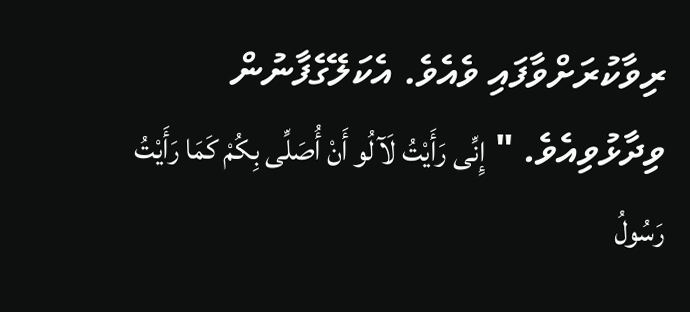ރިވާކުރަށްވާފައި ވެއެވެ. އެކަލޭގެފާނުން ވިދާޅުވިއެވެ. " إِنِّى رَأَيْتُ لَآلُو أَنْ أُصَلِّى بِكُمْ كَمَا رَأَيْتُ رَسُولُ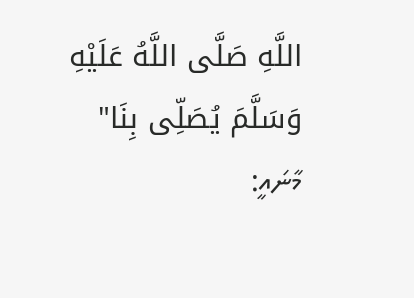اللَّهِ صَلَّى اللَّهُ عَلَيْهِ وَسَلَّمَ يُصَلِّى بِنَا" މާނައީ: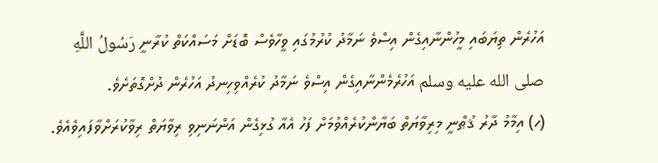އަހުރެން ތިޔަބައި މީހުންނާއިގެން އިސްވެ ނަމާދު ކުރުމުގައި ވީހާވެސް ބޮޑަށް މަސައްކަތް ކުރާނީ رَسُولُ اللَّهِ صلى الله عليه وسلم އަހުރެމެންނާއިގެން އިސްވެ ނަމާދު ކުރެއްވިހިނދު އަހުރެން ދުށްގޮތަށެވެ.
(ހ) އިމާމު ދާރު ޤުޠްނީ މިރިވާޔަތް ބަޔާންކުރެއްވުމަށް ފަހު އެއާ ގުޅިގެން އަންނަނިވި ރިވާޔަތް ރިވާކުރަށްވާފައިވެއެވެ.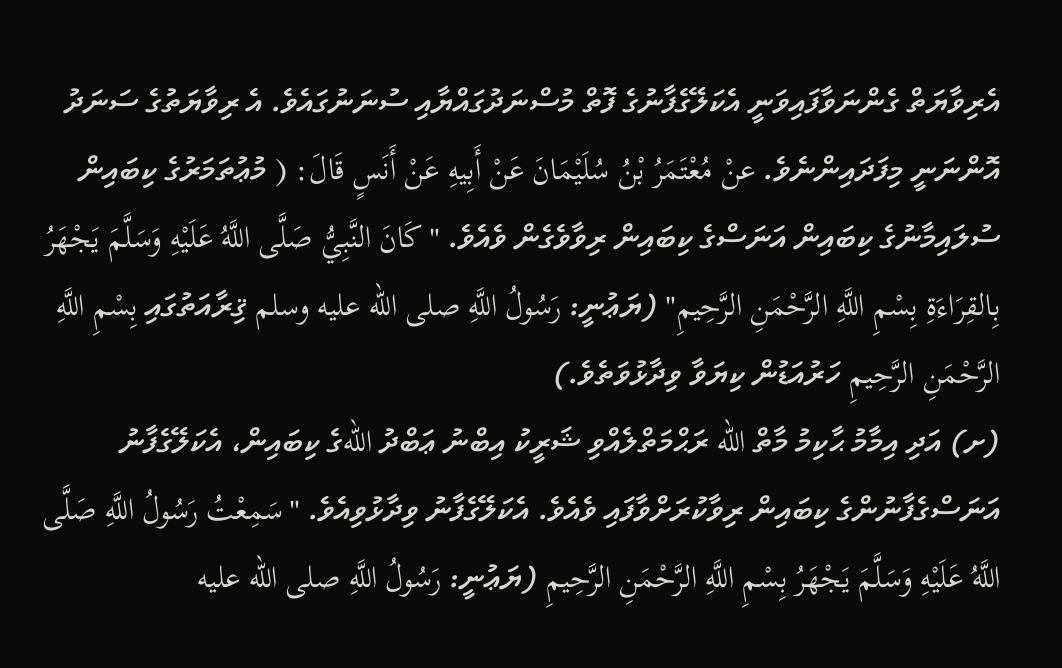އެރިވާޔަތް ގެންނަވާފައިވަނީ އެކަލޭގެފާނުގެ ފޮތް މުސްނަދުގައްޔާއި ސުނަނުގައެވެ. އެ ރިވާޔަތުގެ ސަނަދު އޮންނަނީ މިފަދައިންނެވެ. عنْ مُعْتَمَرُ بْنُ سُلَيْمَانَ عَنْ أَبِيهِ عَنْ أَنَسٍ قَالَ: ( މުޢުތަމަރުގެ ކިބައިން ސުލައިމާނުގެ ކިބައިން އަނަސްގެ ކިބައިން ރިވާވެގެން ވެއެވެ. "كَانَ النَّبِيُّ صَلَّى اللَّهُ عَلَيْهِ وَسَلَّمَ يَجْهَرُ بِالقِرَاءَةِ بِسْمِ اللَّهِ الرَّحْمَنِ الرَّحِيمِ" (ޔަޢުނީ: رَسُولُ اللَّهِ صلى الله عليه وسلم ޤިރާއަތުގައި بِسْمِ اللَّهِ الرَّحْمَنِ الرَّحِيمِ ހަރުއަޑުން ކިޔަވާ ވިދާޅުވަތެވެ.)
(ށ) އަދި އިމާމު ޙާކިމު މާތް الله ރަޙްމަތްލެއްވި ޝަރީކު އިބްނު ޢަބްދު اللهގެ ކިބައިން، އެކަލޭގެފާނު އަނަސްގެފާނުންގެ ކިބައިން ރިވާކުރަށްވާފައި ވެއެވެ. އެކަލޭގެފާނު ވިދާޅުވިއެވެ. "سَمِعْتُ رَسُولُ اللَّهِ صَلَّى اللَّهُ عَلَيْهِ وَسَلَّمَ يَجْهَرُ بِسْمِ اللَّهِ الرَّحْمَنِ الرَّحِيمِ (ޔަޢުނީ: رَسُولُ اللَّهِ صلى الله عليه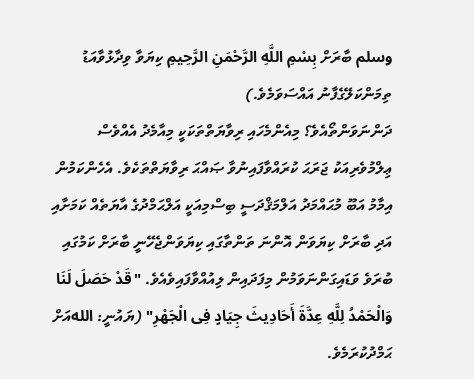وسلم ބާރަށް بِسْمِ اللَّهِ الرَّحْمَنِ الرَّحِيمِ ކިޔަވާ ވިދާޅުވާއަޑު ތިމަންކަލޭގެފާނު އައްސަވަމެވެ.)
ދަންނަވަންތޯއެވެ؟ މިއެންމެހައި ރިވާޔަތްތަކަކީ މިއާމެދު އެއްވެސް ޢިލްމުވެރިއަކު ޖަރަޙަ ކުރައްވާފައިނުވާ ޞައްޙަ ރިވާޔަތްތަކެވެ. އެހެންކަމުން އިމާމު އަބޫ މުޙައްމަދު އަލްމަޤްދަސީ ބިސްމިއަކީ އަލްޙަމްދުގެ އާޔަތެއް ކަމަށާއި އަދި ބާރަށް ކިޔަވަން އޮންނަ ތަންތާގައި ކިޔަވަންޖެހޭނީ ބާރަށް ކަމުގައި ބުރަވެ ވަޑައިގަންނަވަމުން މިފަދައިން ލިއުއްވާފައިވެއެވެ. "قَدْ حَصَلَ لَنَا وَالْحَمْدُ لِلَّهِ عِدَّةَ أَحَادِيثَ جِيَادٍ فِى الْجَهْرِ" (ޔައުނީ: اللهއަށް ޙަމްދުކުރަމެވެ.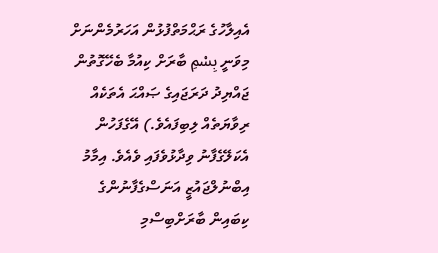އެއިލާހުގެ ރަޙްމަތްފުޅުން އަހަރުމެންނަށް މިވަނީ بِسْمِ ބާރަށް ކިއުމާ ބެހޭގޮތުން ޖައްޔިދު ދަރަޖައިގެ ޞައްޙަ އެތަކެއް ރިވާޔަތެއް ލިބިފައެވެ.) އޭގެފަހުން އެކަލޭގެފާނު ވިދާޅުވެފައި ވެއެވެ. އިމާމު އިބްނުލްޖައުޒީ އަނަސްގެފާނުންގެ ކިބައިން ބާރަށްބިސްމި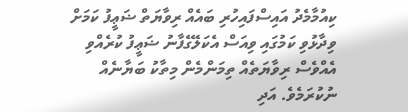ކިއުމާމެދު އައިސްފައިހުރި ބައެއް ރިވާޔަތް ޟަޢީފު ކަމަށް ވިދާޅުވި ކަމުގައި ވިއަސް އެކަލޭގެފާނު ޟަޢީފު ކުރެއްވި އެއްވެސް ރިވާޔަތެއް ތިމަންމެން މިތާކު ބަޔާނެއް ނުކުރަމެވެ. އަދި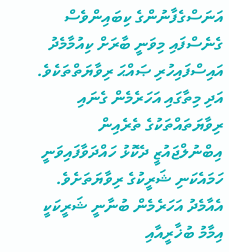އަނަސްގެފާނުންގެ ކިބައިންވެސް ގެނެސްފައި މިވަނީ ބާރަށް ކިއުމާމެދު އައިސްފައިހުރި ޞައްޙަ ރިވާޔަތްތަކެވެ. އަދި މިތާގައި އަހަރެމެން ގެނައި ރިވާޔަތައްތަކުގެ ތެރެއިން އިބްނުލްޖައުޒީ ދެކޮޅު ހައްދަވާފައިވަނީ ހަމައެކަނި ޝަރީކުގެ ރިވާޔަތަށެވެ. އެއާމެދު އަހަރެމެން ބުނާނީ ޝަރީކަކީ އިމާމު ބުޚާރީއާއި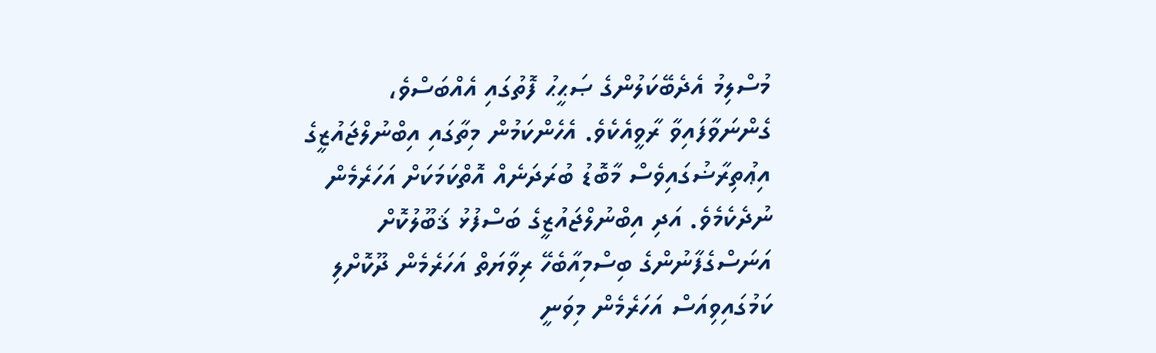މުސްލިމު އެދެބޭކަލުންގެ ޞަޙީޙު ފޮތުގައި އެއްބަސްވެ، ގެންނަވާފައިވާ ރާވީއެކެވެ. އެހެންކަމުން މިތާގައި އިބްނުލްޖައުޒީގެ އިޢުތިރާޟުގައިވެސް މާބޮޑު ބުރަދަނެއް އޮތްކަމަކަށް އަހަރެމެން ނުދެކެމެވެ. އަދި އިބްނުލްޖައުޒީގެ ބަސްފުޅު ޤަބޫލުކޮށް އަނަސްގެފާނުންގެ ބިސްމިއާބެހޭ ރިވާޔަތް އަހަރެމެން ދޫކޮށްލި ކަމުގައިވިއަސް އަހަރެމެން މިވަނީ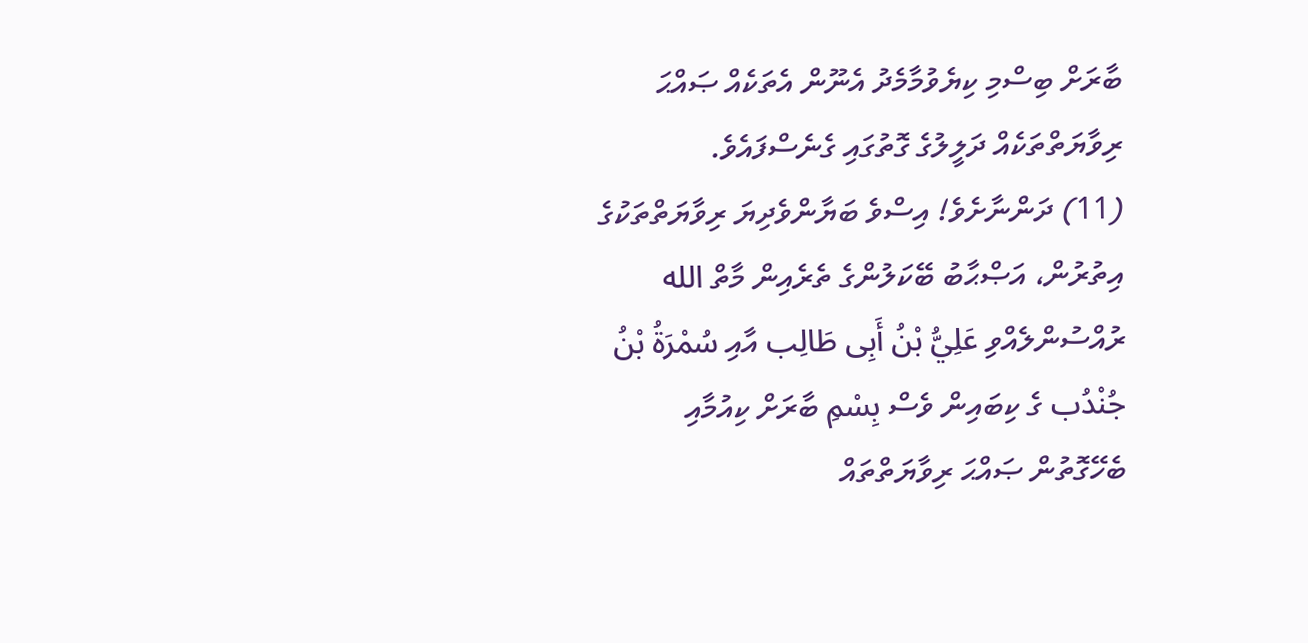ބާރަށް ބިސްމި ކިޔެވުމާމެދު އެނޫން އެތަކެއް ޞައްޙަ ރިވާޔަތްތަކެއް ދަލީލުގެ ގޮތުގައި ގެނެސްފައެވެ.
(11) ދަންނާށެވެ! އިސްވެ ބަޔާންވެދިޔަ ރިވާޔަތްތަކުގެ އިތުރުން، އަޞްޙާބު ބޭކަލުންގެ ތެރެއިން މާތް الله ރުއްސުންލެއްވި عَلِيُّ بْنُ أَبِى طَالِب އާއި سُمْرَةُ بْنُ جُنْدُب ގެ ކިބައިން ވެސް بِسْمِ ބާރަށް ކިއުމާއި ބެހޭގޮތުން ޞައްޙަ ރިވާޔަތްތައް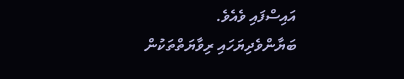އައިސްފައި ވެއެވެ.
ބަޔާންވެދިޔަހައި ރިވާޔަތްތަކުން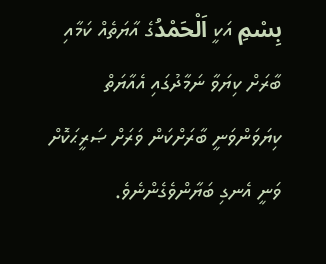بِسْمِ އަކީ اَلْحَمْدُގެ އާޔަތެއް ކަމާއި ބާރަށް ކިޔަވާ ނަމާދުގައި އެއާޔަތް ކިޔަވަންވަނީ ބާރަށްކަން ވަރަށް ޞަރީޙަކޮށް ވަނީ އެނގި ބަޔާންވެގެންނެވެ.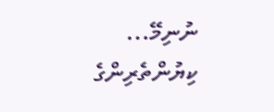ނުނިމޭ...
ކިޔުންތެރިންގެ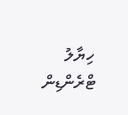ހިޔާލު
ޓްރެންޑިން